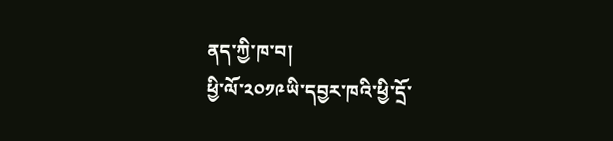ནད་ཀྱི་ཁ་བ།
ཕྱི་ལོ་༢༠༡༩ཡི་དབྱར་ཁའི་ཕྱི་དྲོ་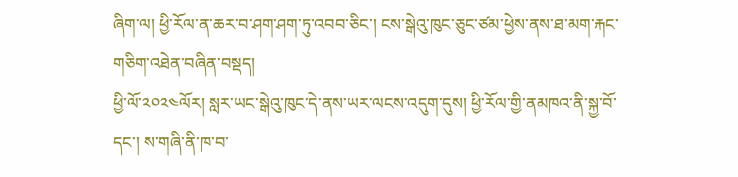ཞིག་ལ། ཕྱི་རོལ་ན་ཆར་བ་ཤག་ཤག་ཏུ་འབབ་ཅིང་། ངས་སྒེའུ་ཁུང་ཅུང་ཙམ་ཕྱེས་ནས་ཐ་མག་རྐང་གཅིག་འཐེན་བཞིན་བསྡད།
ཕྱི་ལོ་༢༠༢༤ལོར། སླར་ཡང་སྒེའུ་ཁུང་དེ་ནས་ཡར་ལངས་འདུག་དུས། ཕྱི་རོལ་གྱི་ནམཁའ་ནི་སྐྱ་བོ་དང་། ས་གཞི་ནི་ཁ་བ་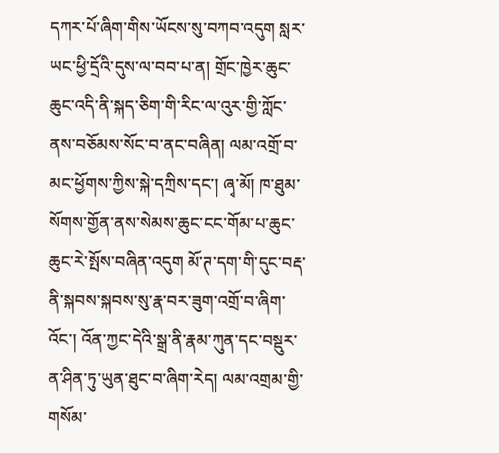དཀར་པོ་ཞིག་གིས་ཡོངས་སུ་བཀབ་འདུག སླར་ཡང་ཕྱི་དྲོའི་དུས་ལ་བབ་པ་ན། གྲོང་ཁྱེར་ཆུང་ཆུང་འདི་ནི་སྐད་ཅིག་གི་རིང་ལ་འུར་གྱི་ཀློང་ནས་བཅོམས་སོང་བ་ནང་བཞིན། ལམ་འགྲོ་བ་མང་ཕྱོགས་ཀྱིས་སྐེ་དཀྲིས་དང་། ཞྭ་མོ། ཁ་ཐུམ་སོགས་གྱོན་ནས་སེམས་ཆུང་ངང་གོམ་པ་ཆུང་ཆུང་རེ་སྤོས་བཞིན་འདུག མོ་ཊ་དག་གི་དུང་བརྡ་ནི་སྐབས་སྐབས་སུ་རྣ་བར་ཟུག་འགྲོ་བ་ཞིག་འོང་། འོན་ཀྱང་དེའི་སྒྲ་ནི་རྣམ་ཀུན་དང་བསྡུར་ན་ཤིན་ཏུ་ཡུན་ཐུང་བ་ཞིག་རེད། ལམ་འགྲམ་གྱི་གསོམ་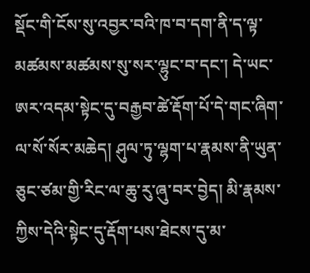སྡོང་གི་ངོས་སུ་འབྱར་བའི་ཁ་བ་དག་ནི་ད་ལྟ་མཚམས་མཚམས་སུ་སར་ལྷུང་བ་དང་། དེ་ཡང་ཨཪ་འདམ་སྟེང་དུ་བརྒྱབ་ཚེ་རྡོག་པོ་དེ་གང་ཞིག་ལ་སོ་སོར་མཆེད། ཤུལ་ཏུ་ལྷག་པ་རྣམས་ནི་ཡུན་ཅུང་ཙམ་གྱི་རིང་ལ་ཆུ་རུ་ཞུ་བར་བྱེད། མི་རྣམས་ཀྱིས་དེའི་སྟེང་དུ་རྡོག་པས་ཐེངས་དུ་མ་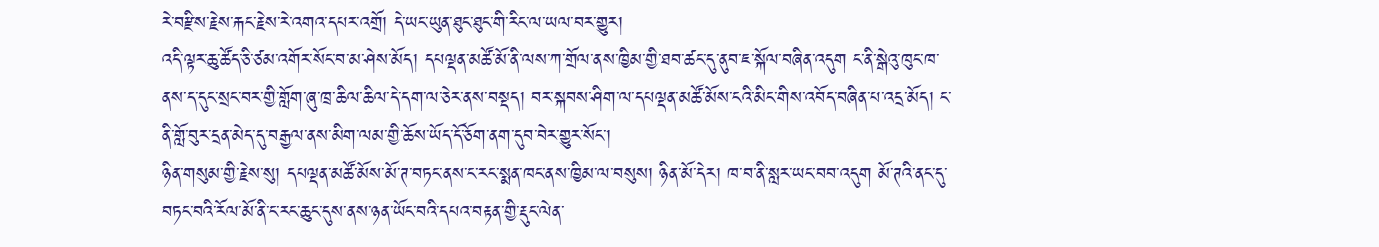རེ་བརྫིས་རྗེས་རྐང་རྗེས་རེ་འགའ་དཔར་འགྲོ། དེ་ཡང་ཡུན་ཐུང་ཐུང་གི་རིང་ལ་ཡལ་བར་གྱུར།
འདི་ལྟར་ཆུ་ཚོད་ཅི་ཙམ་འགོར་སོང་བ་མ་ཤེས་མོད། དཔལྡན་མཚོ་མོ་ནི་ལས་ཀ་གྲོལ་ནས་ཁྱིམ་གྱི་ཐབ་ཚང་དུ་ནུབ་ཇ་སྐོལ་བཞིན་འདུག ང་ནི་སྒེའུ་ཁུང་ཁ་ནས་ད་དུང་སྲང་བར་གྱི་གློག་ཞུ་ཁྲ་ཆིལ་ཆིལ་དེ་དག་ལ་ཅེར་ནས་བསྡད། བར་སྐབས་ཤིག་ལ་དཔལྡན་མཚོ་མོས་ངའི་མིང་གིས་འབོད་བཞིན་པ་འདྲ་མོད། ང་ནི་གློ་བུར་དྲན་མེད་དུ་བརྒྱལ་ནས་མིག་ལམ་གྱི་ཆོས་ཡོད་དོ་ཅོག་ནག་དུབ་བེར་གྱུར་སོང་།
ཉིན་གསུམ་གྱི་རྗེས་སུ། དཔལྡན་མཚོ་མོས་མོ་ཊ་བཏང་ནས་ང་རང་སྨན་ཁང་ནས་ཁྱིམ་ལ་བསུས། ཉིན་མོ་དེར། ཁ་བ་ནི་སླར་ཡང་བབ་འདུག མོ་ཊའི་ནང་དུ་བཏང་བའི་རོལ་མོ་ནི་ང་རང་ཆུང་དུས་ནས་ཉན་ཡོང་བའི་དཔའ་བརྟན་གྱི་རྡུང་ལེན་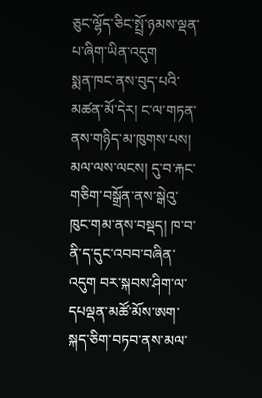ཅུང་ལྷོད་ཅིང་སྤྲོ་ཉམས་ལྡན་པ་ཞིག་ཡིན་འདུག
སྨན་ཁང་ནས་བུད་པའི་མཚན་མོ་དེར། ང་ལ་གཏན་ནས་གཉིད་མ་ཁུགས་པས། མལ་ལས་ལངས། དུ་བ་རྐང་གཅིག་བསྒྲོན་ནས་སྒེའུ་ཁུང་གམ་ནས་བསྡད། ཁ་བ་ནི་ད་དུང་འབབ་བཞིན་འདུག བར་སྐབས་ཤིག་ལ་དཔལྡན་མཚོ་མོས་ཨག་སྐད་ཅིག་བཏབ་ནས་མལ་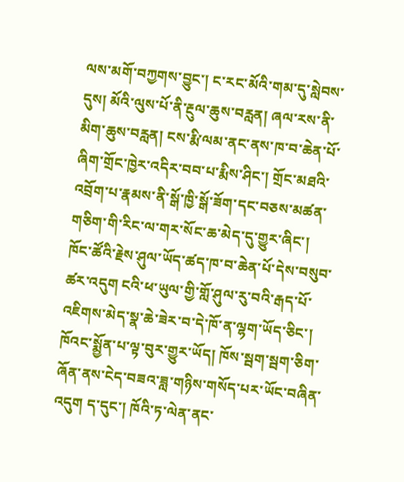ལས་མགོ་བཀྱགས་བྱུང་། ང་རང་མོའི་གམ་དུ་སླེབས་དུས། མོའི་ལུས་པོ་ནི་རྔུལ་ཆུས་བརླན། ཞལ་རས་ནི་མིག་ཆུས་བརླན། ངས་རྨི་ལམ་ནང་ནས་ཁ་བ་ཆེན་པོ་ཞིག་གྲོང་ཁྱེར་འདིར་བབ་པ་རྨིས་ཤིང་། གྲོང་མཐའི་འབྲོག་པ་རྣམས་ནི་སྒོ་ཁྱི་སྒོ་ཟོག་དང་བཅས་མཚན་གཅིག་གི་རིང་ལ་གར་སོང་ཆ་མེད་དུ་གྱུར་ཞིང་། ཁོང་ཚོའི་རྗེས་ཤུལ་ཡོད་ཚད་ཁ་བ་ཆེན་པོ་དེས་བསུབ་ཚར་འདུག ངའི་ཕ་ཡུལ་གྱི་གློ་ཤུལ་རུ་བའི་རྒད་པོ་འཇིགས་མེད་སྣ་ཆེ་ཟེར་བ་དེ་ཁོ་ན་ལྷག་ཡོད་ཅིང་། ཁོའང་སྨྱོན་པ་ལྟ་བུར་གྱུར་ཡོད། ཁོས་སྦག་སྦག་ཅིག་ཞོན་ནས་ངེད་བཟའ་ཟླ་གཉིས་གསོད་པར་ཡོང་བཞིན་འདུག ད་དུང་། ཁོའི་ཏ་ལེན་ནང་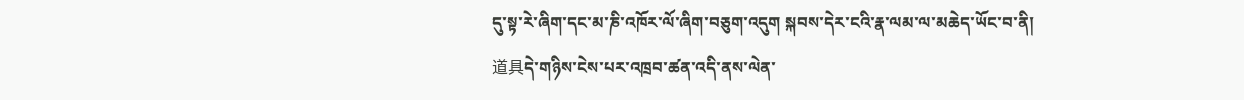དུ་སྟ་རེ་ཞིག་དང་མ་ཎི་འཁོར་ལོ་ཞིག་བཅུག་འདུག སྐབས་དེར་ངའི་རྣ་ལམ་ལ་མཆེད་ཡོང་བ་ནི། 道具དེ་གཉིས་ངེས་པར་འཁྲབ་ཚན་འདི་ནས་ལེན་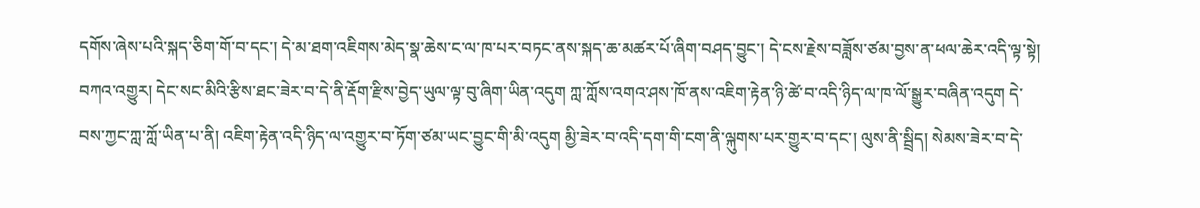དགོས་ཞེས་པའི་སྐད་ཅིག་གོ་བ་དང་། དེ་མ་ཐག་འཇིགས་མེད་སྣ་ཆེས་ང་ལ་ཁ་པར་བཏང་ནས་སྐད་ཆ་མཚར་པོ་ཞིག་བཤད་བྱུང་། དེ་ངས་རྗེས་བཟློས་ཙམ་བྱས་ན་ཕལ་ཆེར་འདི་ལྟ་སྟེ།
བཀའ་འགྱུར། དེང་སང་མིའི་རྩིས་ཐང་ཟེར་བ་དེ་ནི་རྡོག་རྫིས་བྱེད་ཡུལ་ལྟ་བུ་ཞིག་ཡིན་འདུག ཀླ་ཀློས་འགའ་ཤས་ཁོ་ནས་འཇིག་རྟེན་ཉི་ཚེ་བ་འདི་ཉིད་ལ་ཁ་ལོ་སྒྱུར་བཞིན་འདུག དེ་བས་ཀྱང་ཀླ་ཀློ་ཡིན་པ་ནི། འཇིག་རྟེན་འདི་ཉིད་ལ་འགྱུར་བ་ཏོག་ཙམ་ཡང་བྱུང་གི་མི་འདུག མྱི་ཟེར་བ་འདི་དག་གི་ངག་ནི་ལྐུགས་པར་གྱུར་བ་དང་། ལུས་ནི་སྦྲིད། སེམས་ཟེར་བ་དེ་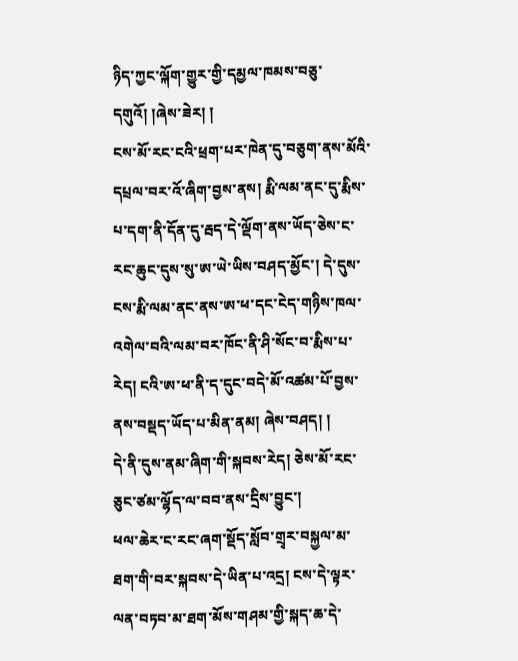ཉིད་ཀྱང་ལྐོག་གྱུར་གྱི་དམྱལ་ཁམས་བཅུ་དགུའོ། །ཞེས་ཟེར། །
ངས་མོ་རང་ངའི་ཕྲག་པར་ཁེན་དུ་བཅུག་ནས་མོའི་དཔྲལ་བར་འོ་ཞིག་བྱས་ནས། རྨི་ལམ་ནང་དུ་རྨིས་པ་དག་ནི་དོན་དུ་རྦད་དེ་ལྡོག་ནས་ཡོད་ཅེས་ང་རང་ཆུང་དུས་སུ་ཨ་ཡེ་ཡིས་བཤད་མྱོང་། དེ་དུས་ངས་རྨི་ལམ་ནང་ནས་ཨ་ཕ་དང་ངེད་གཉིས་ཁལ་འགེལ་བའི་ལམ་བར་ཁོང་ནི་ཤི་སོང་བ་རྨིས་པ་རེད། ངའི་ཨ་ཕ་ནི་ད་དུང་བདེ་མོ་འཚམ་པོ་བྱས་ནས་བསྡད་ཡོད་པ་མིན་ནམ། ཞེས་བཤད། །
དེ་ནི་དུས་ནམ་ཞིག་གི་སྐབས་རེད། ཅེས་མོ་རང་ཅུང་ཙམ་ལྷོད་ལ་བབ་ནས་དྲིས་བྱུང་།
ཕལ་ཆེར་ང་རང་ཞག་སྡོད་སློབ་གྲྭར་བསྐྱལ་མ་ཐག་གི་བར་སྐབས་དེ་ཡིན་པ་འདྲ། ངས་དེ་ལྟར་ལན་བཏབ་མ་ཐག་མོས་གཤམ་གྱི་སྐད་ཆ་དེ་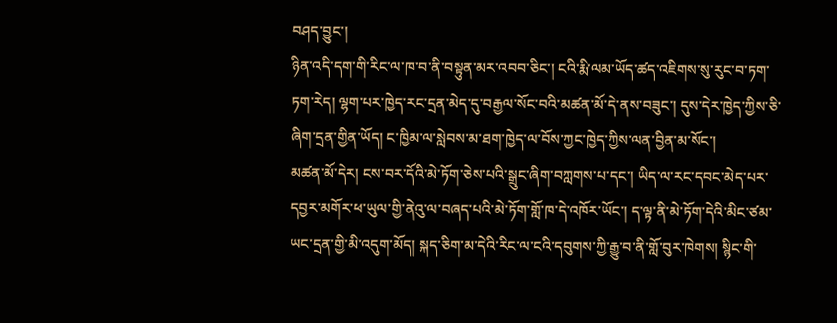བཤད་བྱུང་།
ཉིན་འདི་དག་གི་རིང་ལ་ཁ་བ་ནི་བསྟུན་མར་འབབ་ཅིང་། ངའི་རྨི་ལམ་ཡོད་ཚད་འཇིགས་སུ་རུང་བ་ཏག་ཏག་རེད། ལྷག་པར་ཁྱེད་རང་དྲན་མེད་དུ་བརྒྱལ་སོང་བའི་མཚན་མོ་དེ་ནས་བཟུང་། དུས་དེར་ཁྱེད་ཀྱིས་ཅི་ཞིག་དྲན་གྱིན་ཡོད། ང་ཁྱིམ་ལ་སླེབས་མ་ཐག་ཁྱེད་ལ་བོས་ཀྱང་ཁྱེད་ཀྱིས་ལན་བྱིན་མ་སོང་།
མཚན་མོ་དེར། ངས་བར་དོའི་མེ་ཏོག་ཅེས་པའི་སྒྲུང་ཞིག་བཀླགས་པ་དང་། ཡིད་ལ་རང་དབང་མེད་པར་དབྱར་མགོར་ཕ་ཡུལ་གྱི་ནེའུ་ལ་བཞད་པའི་མེ་ཏོག་གློ་ཁ་དེ་འཁོར་ཡོང་། ད་ལྟ་ནི་མེ་ཏོག་དེའི་མིང་ཙམ་ཡང་དྲན་གྱི་མི་འདུག་མོད། སྐད་ཅིག་མ་དེའི་རིང་ལ་ངའི་དབུགས་ཀྱི་རྒྱུ་བ་ནི་གློ་བུར་ཁེགས། སྙིང་གི་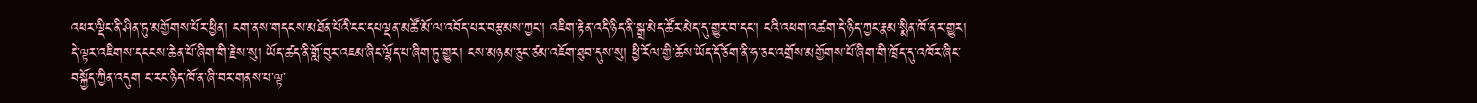འཕར་ལྡིང་ནི་ཤིན་ཏུ་མགྱོགས་པོར་ཕྱིན། ངག་ནས་གདངས་མཐོན་པོའི་ངང་དཔལྡན་མཚོ་མོ་ལ་འབོད་པར་བརྩམས་ཀྱང་། འཇིག་རྟེན་འདི་ཉིད་ནི་སྒྲ་མེད་ཚོར་མེད་དུ་གྱུར་བ་དང་། ངའི་འཕག་འཚག་དེ་ཉིད་ཀྱང་རྣམ་སྨིན་ཁོ་ནར་གྱུར། དེ་ལྟར་འཇིགས་དངངས་ཆེན་པོ་ཞིག་གི་རྗེས་སུ། ཡོད་ཚད་ནི་གློ་བུར་འཇམ་ཞིང་ལྷོད་པ་ཞིག་ཏུ་གྱུར། ངས་མཉམ་ཅུང་ཙམ་འཇོག་ཐུབ་དུས་སུ། ཕྱི་རོལ་གྱི་ཆོས་ཡོད་དོ་ཅོག་ནི་ཧ་ཅང་འགྲོས་མགྱོགས་པོ་ཞིག་གི་ཁྲོད་དུ་འཁོར་ཞིང་བསྐྱོད་ཀྱིན་འདུག ང་རང་ཉིད་ཁོ་ན་ཞི་བར་གནས་པ་ལྟ་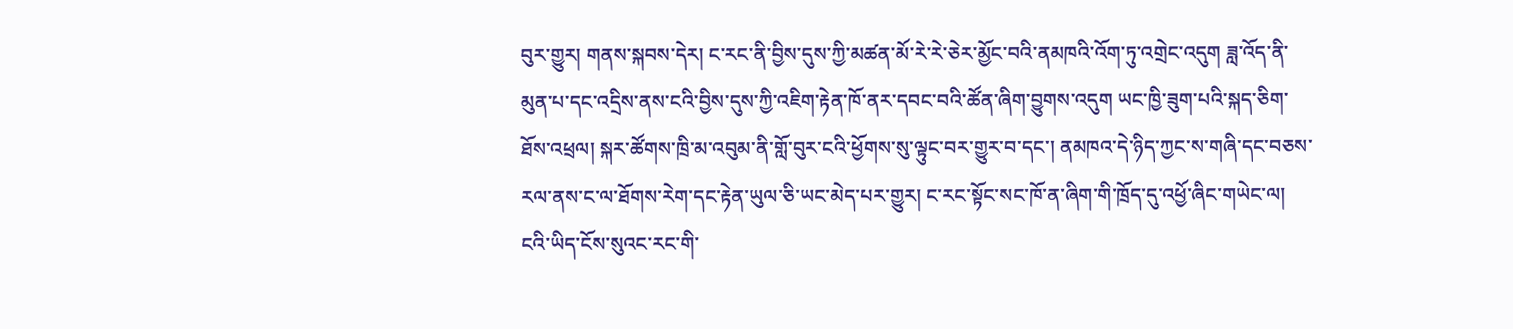བུར་གྱུར། གནས་སྐབས་དེར། ང་རང་ནི་བྱིས་དུས་ཀྱི་མཚན་མོ་རེ་རེ་ཅེར་མྱོང་བའི་ནམཁའི་འོག་ཏུ་འགྲེང་འདུག ཟླ་འོད་ནི་མུན་པ་དང་འདྲིས་ནས་ངའི་བྱིས་དུས་ཀྱི་འཇིག་རྟེན་ཁོ་ནར་དབང་བའི་ཚོན་ཞིག་བྱུགས་འདུག ཡང་ཁྱི་ཟུག་པའི་སྐད་ཅིག་ཐོས་འཕྲལ། སྐར་ཚོགས་ཁྲི་མ་འབུམ་ནི་གློ་བུར་ངའི་ཕྱོགས་སུ་ལྟུང་བར་གྱུར་བ་དང་། ནམཁའ་དེ་ཉིད་ཀྱང་ས་གཞི་དང་བཅས་རལ་ནས་ང་ལ་ཐོགས་རེག་དང་རྟེན་ཡུལ་ཅི་ཡང་མེད་པར་གྱུར། ང་རང་སྟོང་སང་ཁོ་ན་ཞིག་གི་ཁྲོད་དུ་འཕྱོ་ཞིང་གཡེང་ལ། ངའི་ཡིད་ངོས་སུའང་རང་གི་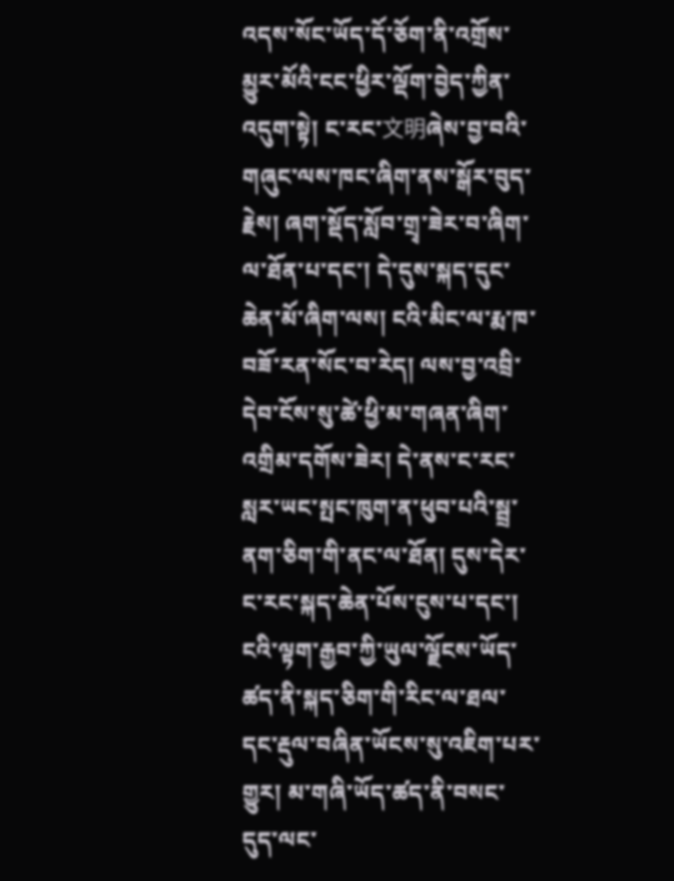འདས་སོང་ཡོད་དོ་ཅོག་ནི་འགྲོས་མྱུར་མོའི་ངང་ཕྱིར་ལྡོག་བྱེད་ཀྱིན་འདུག་སྟེ། ང་རང་文明ཞེས་བྱ་བའི་གཞུང་ལས་ཁང་ཞིག་ནས་སྒོར་བུད་རྗེས། ཞག་སྡོད་སློབ་གྲྭ་ཟེར་བ་ཞིག་ལ་ཐོན་པ་དང་། དེ་དུས་སྐད་དུང་ཆེན་མོ་ཞིག་ལས། ངའི་མིང་ལ་རྨ་ཁ་བཟོ་རན་སོང་བ་རེད། ལས་བྱ་འབྲི་དེབ་ངོས་སུ་ཚེ་ཕྱི་མ་གཞན་ཞིག་འགྲིམ་དགོས་ཟེར། དེ་ནས་ང་རང་སླར་ཡང་སྤང་ཁུག་ན་ཕུབ་པའི་སྦྲ་ནག་ཅིག་གི་ནང་ལ་ཐོན། དུས་དེར་ང་རང་སྐད་ཆེན་པོས་ངུས་པ་དང་། ངའི་ལྟག་རྒྱབ་ཀྱི་ཡུལ་ལྗོངས་ཡོད་ཚད་ནི་སྐད་ཅིག་གི་རིང་ལ་ཐལ་དང་རྡུལ་བཞིན་ཡོངས་སུ་འཇིག་པར་གྱུར། མ་གཞི་ཡོད་ཚད་ནི་བསང་དུད་ལང་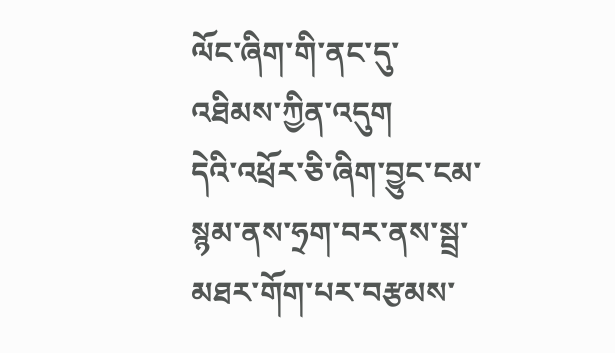ལོང་ཞིག་གི་ནང་དུ་འཐིམས་ཀྱིན་འདུག
དེའི་འཕྲོར་ཅི་ཞིག་བྱུང་ངམ་སྙམ་ནས་ཧྲག་བར་ནས་སྦྲ་མཐར་གོག་པར་བརྩམས་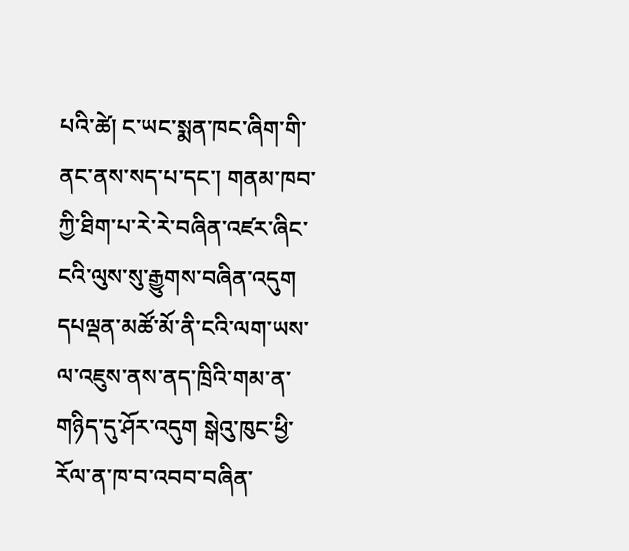པའི་ཚེ། ང་ཡང་སྨན་ཁང་ཞིག་གི་ནང་ནས་སད་པ་དང་། གནམ་ཁབ་ཀྱི་ཐིག་པ་རེ་རེ་བཞིན་འཛར་ཞིང་ངའི་ལུས་སུ་རྒྱུགས་བཞིན་འདུག དཔལྡན་མཚོ་མོ་ནི་ངའི་ལག་ཡས་ལ་འཇུས་ནས་ནད་ཁྲིའི་གམ་ན་གཉིད་དུ་ཤོར་འདུག སྒེའུ་ཁུང་ཕྱི་རོལ་ན་ཁ་བ་འབབ་བཞིན་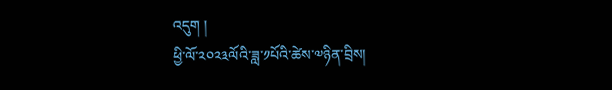འདུག །
ཕྱི་ལོ་༢༠༢༣ལོའི་ཟླ་༡པོའི་ཚེས་༧ཉིན་བྲིས།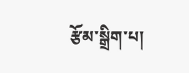རྩོམ་སྒྲིག་པ།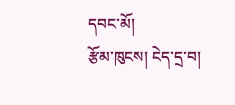དབང་མོ།
རྩོམ་ཁུངས། ངེད་དྲ་བ།